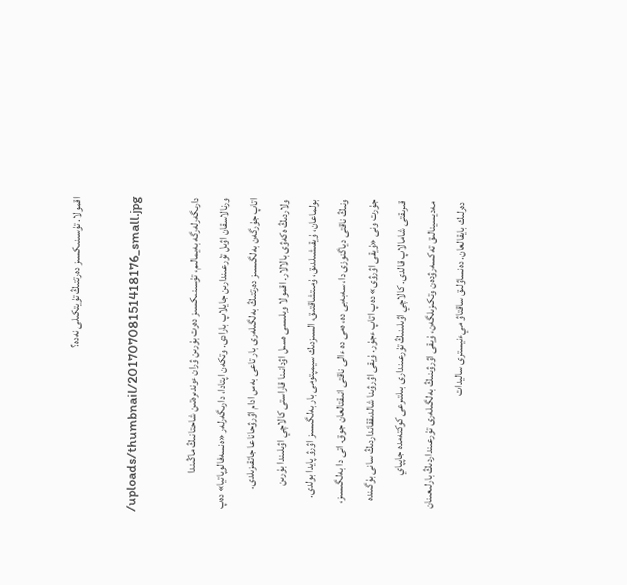اقمولا. تۇسىنىكسىز دەرتتىڭ تۇيتكىلى نەدە؟

/uploads/thumbnail/20170708151418176_small.jpg

دارىگەرلەرگە بەيمالىم، تۇسىنىكسىز دەرت بۇرىن ۋران ءوندىرەتىن شاحتانىڭ ماڭىندا ورنالاسقان اۋىل تۇرعىندارىن جايلاپ بارادى. وتكەن اپتادا، دارىگەرلەر «ەنسەفالوپاتيا» دەپ اتاپ جۇرگەن بەلگىسىز دەرتتىڭ بەلگىلەرى بار تاعى بەس ادام اۋرۋحاناعا جاتقىزىلدى.  ولاردىڭ ەكەۋى بالالار. اقمولا وبلىسى ەسىل اۋدانىنا قاراستى كالاچي اۋىلىندا بۇرىن بولماعان، ۇيقىشىلدىق، ۇمىتشاقتىق، السىزدىك سيمپتومى بار بەلگىسىز اۋرۋ پايدا بولدى. ونىڭ ناقتى دياگنوزى دا، سەبەبى دە، ەمى دە ءالى ناقتى انىقتالعان جوق. اتى دا بەلگىسىز، جۇرت ونى «ۇيقى اۋرۋى» دەپ اتاپ ءجۇر. ۇيقى اۋرۋىنا شالدىققانداردىڭ سانى بۇگىندە قىرىقتى شامالاپ قالدى. كالاچي اۋىلىنىڭ تۇرعىندارى بىلتىرعى كوكتەمدە جاپپاي مەديسينالىق تەكسەرۋدەن وتكىزىلگەن، ۇيقى اۋرۋىنىڭ بەلگىلەرى تۇرعىنداردىڭ بارلىعىنان دەرلىك بايقالعان. دەنساۋلىق ساقتاۋ ميءنيسترى ساليدات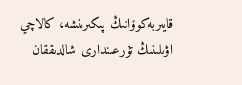قايىربەكوۆانىڭ پىكىرىنشە، كالاچي اۋىلىنىڭ تۇرعىندارى شالدىققان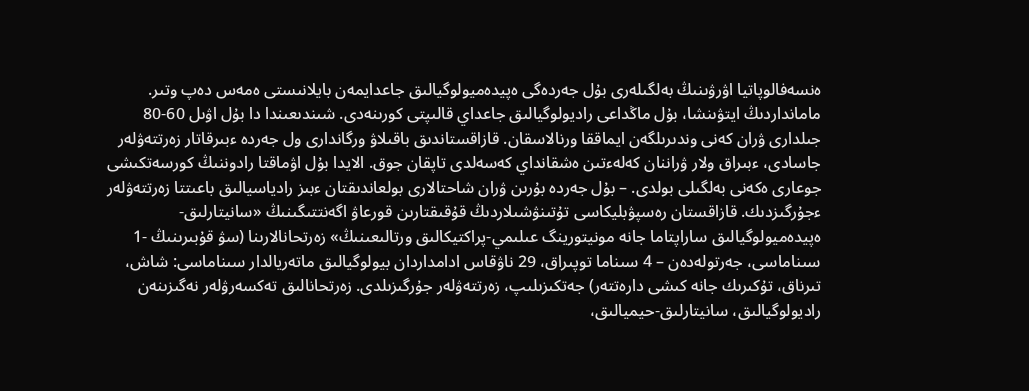ەنسەفالوپاتيا اۋرۋىنىڭ بەلگىلەرى بۇل جەردەگى ەپيدەميولوگيالىق جاعدايمەن بايلانىستى ەمەس دەپ وتىر. مامانداردىڭ ايتۋىنشا، بۇل ماڭداعى راديولوگيالىق جاعداي قالىپتى كورىنەدى. شىندىعىندا دا بۇل اۋىل 60-80 جىلدارى ۋران كەنى وندىرىلگەن ايماققا ورنالاسقان. قازاقستاندىق باقىلاۋ ورگاندارى ول جەردە ءبىرقاتار زەرتتەۋلەر جاسادى، ءبىراق ولار ۋراننان كەلەءتىن ەشقانداي كەسەلدى تاپقان جوق. الايدا بۇل اۋماقتا رادوننىڭ كورسەتكىشى جوعارى ەكەنى بەلگىلى بولدى. – بۇل جەردە بۇرىن ۋران شاحتالارى بولعاندىقتان ءبىز رادياسيالىق باعىتتا زەرتتەۋلەر ءجۇرگىزدىك. قازاقستان رەسپۋبليكاسى تۇتىنۋشىلاردىڭ قۇقىقتارىن قورعاۋ اگەنتتىگىنىڭ «سانيتارلىق-ەپيدەميولوگيالىق ساراپتاما جانە مونيتورينگ عىلىمي-پراكتيكالىق ورتالىعىنىڭ» زەرتحانالارىنا (سۋ قۇبىرىنىڭ -1 سىناماسى، جەرتولەدەن – 4 سىناما توپىراق، 29 ناۋقاس ادامداردان بيولوگيالىق ماتەريالدار سىناماسى: شاش، تىرناق، تۇكىرىك جانە كىشى دارەتتەر) جەتكىزىلىپ، زەرتتەۋلەر جۇرگىزىلدى. زەرتحانالىق تەكسەرۋلەر نەگىزىنەن راديولوگيالىق، سانيتارلىق-حيميالىق،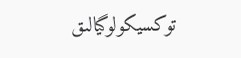توكسيكولوگيالىق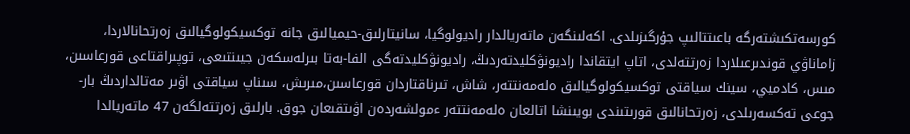كورسەتكىشتەرگە باعىتتالىپ جۇرگىزىلدى. اكەلىنگەن ماتەريالدار راديولوگيا، سانيتارلىق-حيميالىق جانە توكسيكولوگيالىق زەرتحانالاردا، زاماناۋي قوندىرعىلاردا زەرتتەلدى، اتاپ ايتقاندا راديونۋكليدتەردىڭ، راديونۋكليدتەگى الفا-بەتا بىرلەسكەن جيىنتىعى، توپىراقتاعى قورعاسىن، مىس، كادميي، سينك سياقتى توكسيكولوگيالىق ەلەمەنتتەر، شاش، تىرناقتاردان قورعاسىن،مىرىش، سىناپ سياقتى اۋىر مەتالداردىڭ بار-جوعى تەكسەرىلدى، زەرتحانالىق قورىتىندى بويىنشا اتالعان ەلەمەنتتەر ءمولشەردەن اۋىتقىعان جوق. بارلىق زەرتتەلگەن 47 ماتەريالدا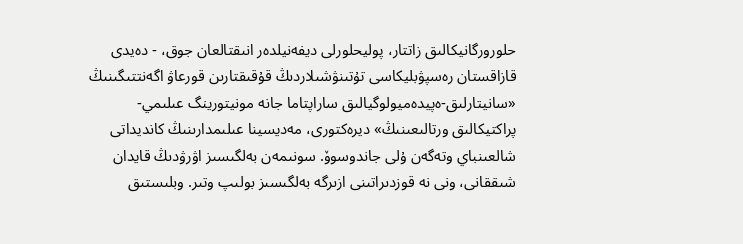حلورورگانيكالىق زاتتار، پوليحلورلى ديفەنيلدەر انىقتالعان جوق، - دەيدى قازاقستان رەسپۋبليكاسى تۇتىنۋشىلاردىڭ قۇقىقتارىن قورعاۋ اگەنتتىگىنىڭ «سانيتارلىق-ەپيدەميولوگيالىق ساراپتاما جانە مونيتورينگ عىلىمي-پراكتيكالىق ورتالىعىنىڭ» ديرەكتورى، مەديسينا عىلىمدارىنىڭ كانديداتى شالعىنباي وتەگەن ۇلى جاندوسوۆ. سونىمەن بەلگىسىز اۋرۋدىڭ قايدان شىققانى، ونى نە قوزدىراتىنى ازىرگە بەلگىسىز بولىپ وتىر. وبلىستىق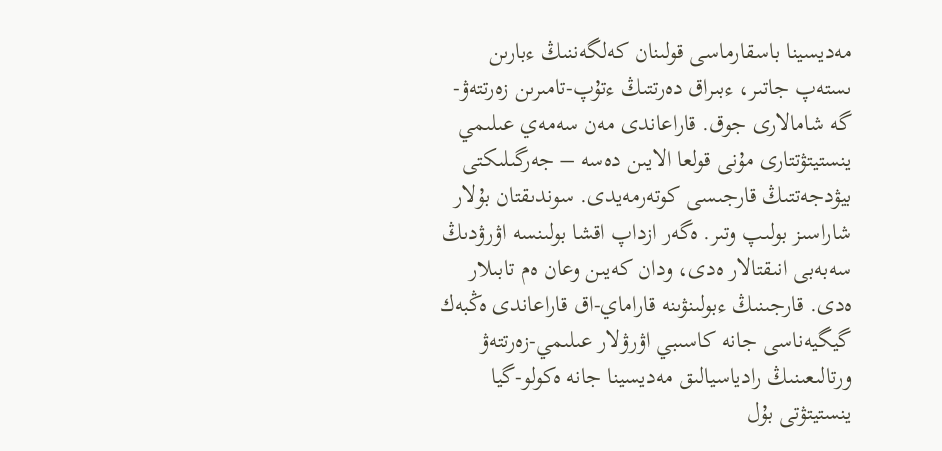مەديسينا باسقارماسى قولىنان كەلگەننىڭ ءبارىن ىستەپ جاتىر، ءبىراق دەرتتىڭ ءتۇپ-تامىرىن زەرتتەۋ-گە شامالارى جوق. قاراعاندى مەن سەمەي عىلىمي ينستيتۋتتارى مۇنى قولعا الايىن دەسە – جەرگىلىكتى بيۋدجەتتىڭ قارجىسى كوتەرمەيدى. سوندىقتان بۇلار شاراسىز بولىپ وتىر. ەگەر ازداپ اقشا بولىنسە اۋرۋدىڭ سەبەبى انىقتالار ەدى، ودان كەيىن وعان ەم تابىلار ەدى. قارجىنىڭ ءبولىنۋىنە قاراماي-اق قاراعاندى ەڭبەك گيگيەناسى جانە كاسىبي اۋرۋلار عىلىمي-زەرتتەۋ ورتالىعىنىڭ رادياسيالىق مەديسينا جانە ەكولو-گيا ينستيتۋتى بۇل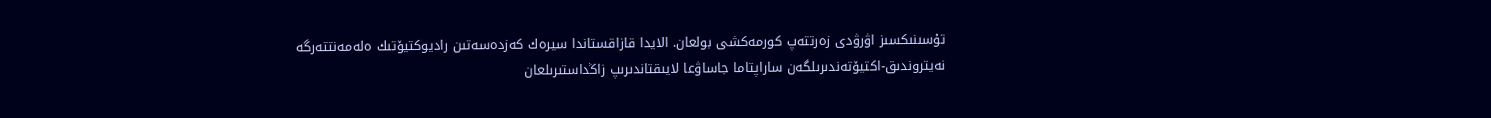تۇسىنىكسىز اۋرۋدى زەرتتەپ كورمەكشى بولعان. الايدا قازاقستاندا سيرەك كەزدەسەتىن راديوكتيۆتىك ەلەمەنتتەرگە نەيتروندىق-اكتيۆتەندىرىلگەن ساراپتاما جاساۋعا لايىقتاندىرىپ زاڭداستىرىلعان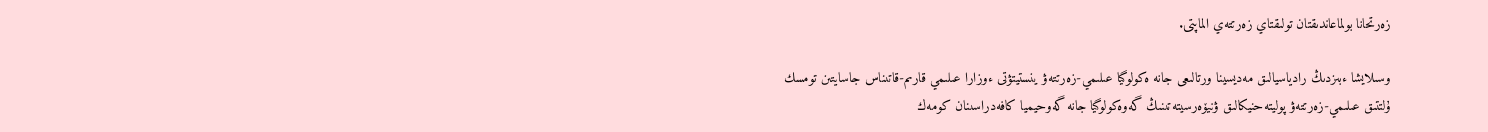زەرتحانا بولماعاندىقتان تولىقتاي زەرتتەي الماپتى.

وسىلايشا ءبىزدىڭ رادياسيالىق مەديسينا ورتالىعى جانە ەكولوگيا عىلىمي-زەرتتەۋ ينستيتۋتى ءوزارا عىلىمي قارىم-قاتىناس جاسايتىن تومسك ۇلتتىق عىلىمي-زەرتتەۋ پوليتەحنيكالىق ۋنيۆەرسيتەتىنىڭ گەوەكولوگيا جانە گەوحيميا كافەدراسىنان كومەك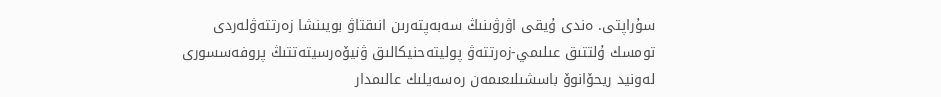سۇراپتى. ەندى ۇيقى اۋرۋىنىڭ سەبەپتەرىن انىقتاۋ بويىنشا زەرتتەۋلەردى تومسك ۇلتتىق عىلىمي-زەرتتەۋ پوليتەحنيكالىق ۋنيۆەرسيتەتتىڭ پروفەسسورى لەونيد ريحۆانوۆ باسشىلىعىمەن رەسەيلىك عالىمدار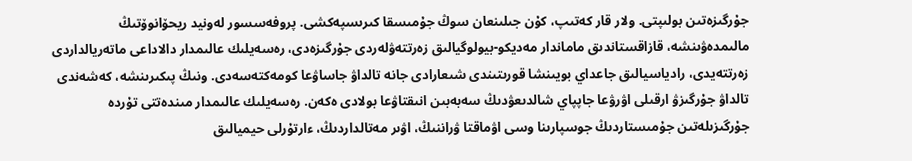جۇرگىزەتىن بولىپتى. ولار قار كەتىپ، كۇن جىلىنعان سوڭ جۇمىسقا كىرىسپەكشى. پروفەسسور لەونيد ريحۆانوۆتىڭ مالىمدەۋىنشە، قازاقستاندىق ماماندار مەديكو-بيولوگيالىق زەرتتەۋلەردى جۇرگىزەدى، رەسەيلىك عالىمدار دالاداعى ماتەريالداردى زەرتتەيدى، رادياسيالىق جاعداي بويىنشا قورىتىندى شىعارادى جانە تالداۋ جاساۋعا كومەكتەسەدى. ونىڭ پىكىرىنشە، كەشەندى تالداۋ جۇرگىزۋ ارقىلى اۋرۋعا جاپپاي شالدىعۋدىڭ سەبەبىن انىقتاۋعا بولادى ەكەن. رەسەيلىك عالىمدار مىندەتتى تۇردە جۇرگىزىلەتىن جۇمىستاردىڭ جوسپارىنا وسى اۋماقتا ۋراننىڭ، اۋىر مەتالداردىڭ، ءارتۇرلى حيميالىق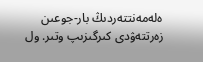ەلەمەنتتەردىڭ بار-جوعىن زەرتتەۋدى كىرگىزىپ وتىر. ول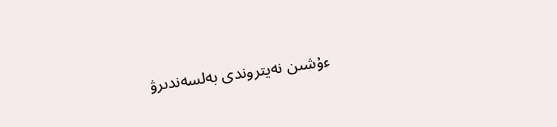ءۇشىن نەيتروندى بەلسەندىرۋ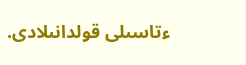ءتاسىلى قولدانىلادى.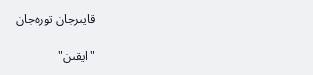قايىرجان تورەجان

"ايقىن"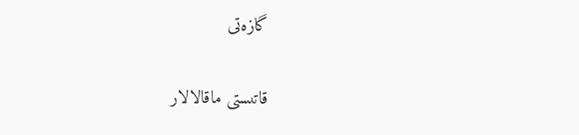گازەتى

قاتىستى ماقالالار